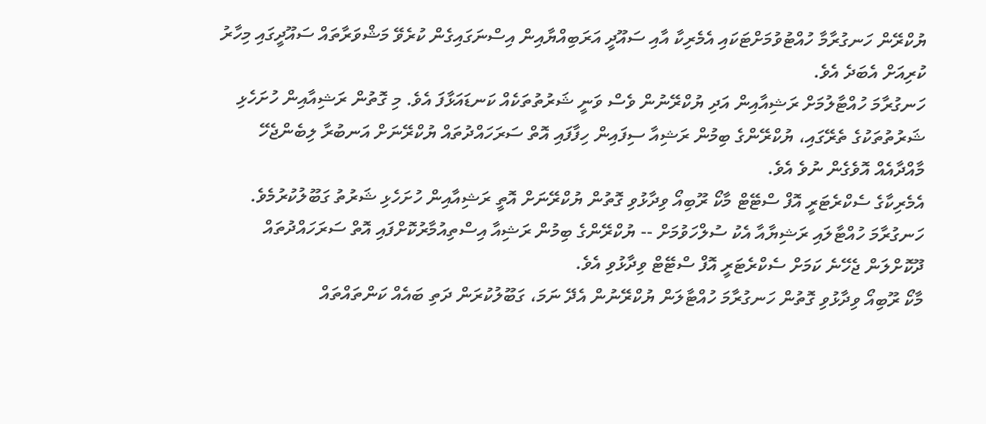ޔުކްރޭން ހަނގުރާމާ ހުއްޓުވުމަށްޓަކައި އެމެރިކާ އާއި ސައޫދީ އަރަބިއްޔާއިން އިސްނަގައިގެން ކުރެވޭ މަޝްވަރާތައް ސައޫދީގައި މިހާރު ކުރިއަށް އެބަދެ އެވެ.
ހަނގުރާމަ ހުއްޓާލުމަށް ރަޝިއާއިން އަދި ޔުކްރޭނުން ވެސް ވަނީ ޝަރުތުތަކެއް ކަނޑައަޅާފަ އެވެ. މި ގޮތުން ރަޝިއާއިން ހުށަހެޅި ޝަރުތުތަކުގެ ތެރޭގައި، ޔުކްރޭންގެ ބިމުން ރަޝިއާ ސިފައިން ހިފާފައި އޮތް ސަރަހައްދުތައް ޔުކްރޭނަށް އަނބުރާ ލިބެންޖެހޭ މާއްދާއެއް އޮވެގެން ނުވެ އެވެ.
އެމެރިކާގެ ސެކްރެޓަރީ އޮފް ސްޓޭޓް މާކޯ ރޫބިއޯ ވިދާޅުވި ގޮތުން ޔުކްރޭނަށް އޮތީ ރަޝިއާއިން ހުށަހެޅި ޝަރުތު ގަބޫލުކުރުމެވެ.
ހަނގުރާމަ ހުއްޓާލައި ރަޝިޔާއާ އެކު ސުލްހަވުމަށް -- ޔުކްރޭންގެ ބިމުން ރަޝިއާ އިސްތިއުމާރުކޮށްފައި އޮތް ސަރަހައްދުތައް ދޫކޮށްލަން ޖެހޭނެ ކަމަށް ސެކްރެޓަރީ އޮފް ސްޓޭޓް ވިދާޅުވި އެވެ.
މާކޯ ރޫބިއޯ ވިދާޅުވި ގޮތުން ހަނގުރާމަ ހުއްޓާލަން ޔުކްރޭނުން އެދޭ ނަމަ، ގަބޫލުކުރަން ދަތި ބައެއް ކަންތައްތައް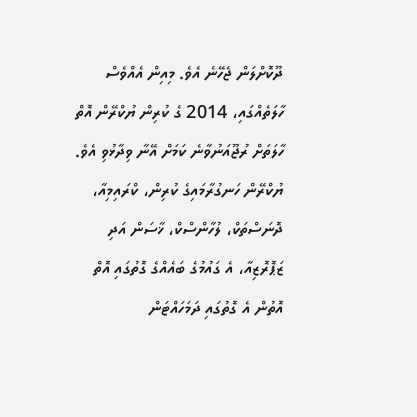ދޫކޮށްލަން ޖެހޭނެ އެވެ. މިއިން އެއްވެސް ހާލަތެއްގައި، 2014 ގެ ކުރިން ޔުކްރޭން އޮތް ހާލަތަށް ރުޖޫއަނުވާނެ ކަމަށް އޭނާ ވިދާޅުވި އެވެ.
ޔުކްރޭން ހަނގުރާމައިގެ ކުރިން، ކްރައިމިއާ، ދޮނަސްތަކް، ލުހާންސްކް، ޚާސަން އަދި ޒަޕޮރޮޒިއާ، އެ ގައުމުގެ ބައެއްގެ ގޮތުގައި އޮތް އޮތުން އެ ގޮތުގައި ދަމަހައްޓަން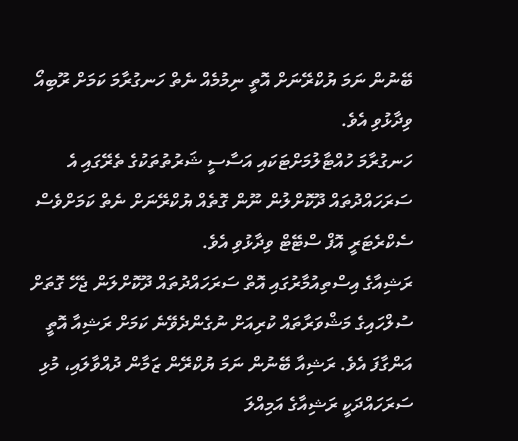ބޭނުން ނަމަ ޔުކްރޭނަށް އޮތީ ނިމުމެއް ނެތް ހަނގުރާމަ ކަމަށް ރޫބިއޯ ވިދާޅުވި އެވެ.
ހަނގުރާމަ ހުއްޓާލުމަށްޓަކައި އަސާސީ ޝަރުތުތަކުގެ ތެރޭގައި އެ ސަރަހައްދުތައް ދޫކޮށްލުން ނޫން ގޮތެއް ޔުކްރޭނަށް ނެތް ކަމަށްވެސް ސެކްރެޓަރީ އޮފް ސްޓޭޓް ވިދާޅުވި އެވެ.
ރަޝިއާގެ އިސްތިއުމާރުގައި އޮތް ސަރަހައްދުތައް ދޫކޮށްލަން ޖެހޭ ގޮތަށް ސުލްހައިގެ މަޝްވަރާތައް ކުރިއަށް ނުގެންދެވޭނެ ކަމަށް ރަޝިއާ އޮތީ އަންގާފަ އެވެ. ރަޝިއާ ބޭނުން ނަމަ ޔުކްރޭން ޒަމާން ދުއްވާލައި، މުޅި ސަރަހައްދަކީ ރަޝިއާގެ އަމިއްލަ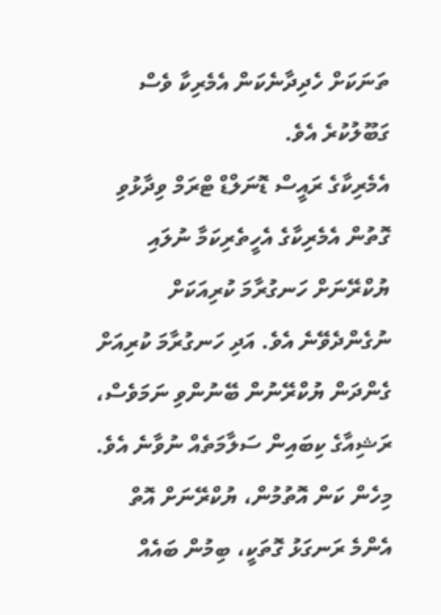ތަނަކަށް ހެދިދާނެކަން އެމެރިކާ ވެސް ގަބޫލުކުރެ އެވެ.
އެމެރިކާގެ ރައީސް ޑޮނަލްޑް ޓްރަމް ވިދާޅުވި ގޮތުން އެމެރިކާގެ އެހީތެރިކަމާ ނުލައި ޔުކްރޭނަށް ހަނގުރާމަ ކުރިއަކަށް ނުގެންދެވޭނެ އެވެ. އަދި ހަނގުރާމަ ކުރިއަށް ގެންދަން ޔުކްރޭނުން ބޭނުންވި ނަމަވެސް، ރަޝިއާގެ ކިބައިން ސަލާމަތެއް ނުވާނެ އެވެ.
މިހެން ކަން އޮތުމުން، ޔުކްރޭނަށް އޮތް އެންމެ ރަނގަޅު ގޮތަކީ، ބިމުން ބައެއް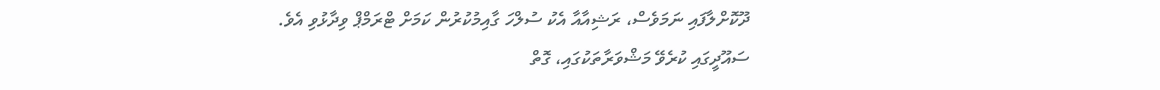ދޫކޮށްލާފައި ނަމަވެސް، ރަޝިއާއާ އެކު ސުލްހަ ގާއިމުކުރުން ކަމަށް ޓްރަމްޕް ވިދާޅުވި އެވެ.
ސައޫދީގައި ކުރެވޭ މަޝްވަރާތަކުގައި، ގޮތް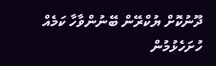ދޫނުކޮށް ޔުކްރޭން ބޭނުންވާހާ ކަމެއް ހުށަހެޅުމުން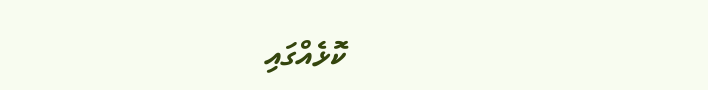ކޮޅެއްގައި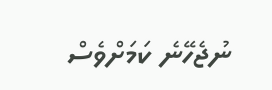ނުޖެހޭނެ ކަމަށްވެސް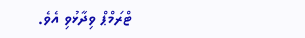ޓްރަމްޕް ވިދާޅުވި އެވެ.